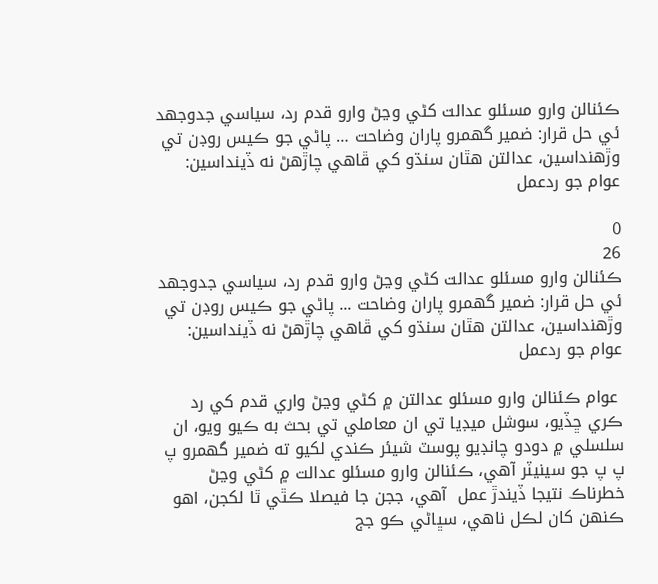ڪئنالن وارو مسئلو عدالت کڻي وڃڻ وارو قدم رد، سياسي جدوجهد ئي حل قرار: ضمير گهمرو پاران وضاحت … پاڻي جو ڪيس روڊن تي وڙهنداسين، عدالتن هٿان سنڌو کي ڦاهي چاڙهڻ نه ڏينداسين: عوام جو ردعمل

0
26
ڪئنالن وارو مسئلو عدالت کڻي وڃڻ وارو قدم رد، سياسي جدوجهد ئي حل قرار: ضمير گهمرو پاران وضاحت ... پاڻي جو ڪيس روڊن تي وڙهنداسين، عدالتن هٿان سنڌو کي ڦاهي چاڙهڻ نه ڏينداسين: عوام جو ردعمل

 عوام ڪئنالن وارو مسئلو عدالتن ۾ کڻي وڃڻ واري قدم کي رد ڪري ڇڏيو، سوشل ميڊيا تي ان معاملي تي بحث به ڪيو ويو، ان سلسلي ۾ دودو چانڊيو پوسٽ شيئر ڪندي لکيو ته ضمير گهمرو پ پ پ جو سينيٽر آهي، ڪئنالن وارو مسئلو عدالت ۾ کڻي وڃڻ خطرناڪ نتيجا ڏيندڙ عمل  آهي، ججن جا فيصلا ڪٿي ٿا لکجن، اهو ڪنهن کان لڪل ناهي، سڀاڻي ڪو جج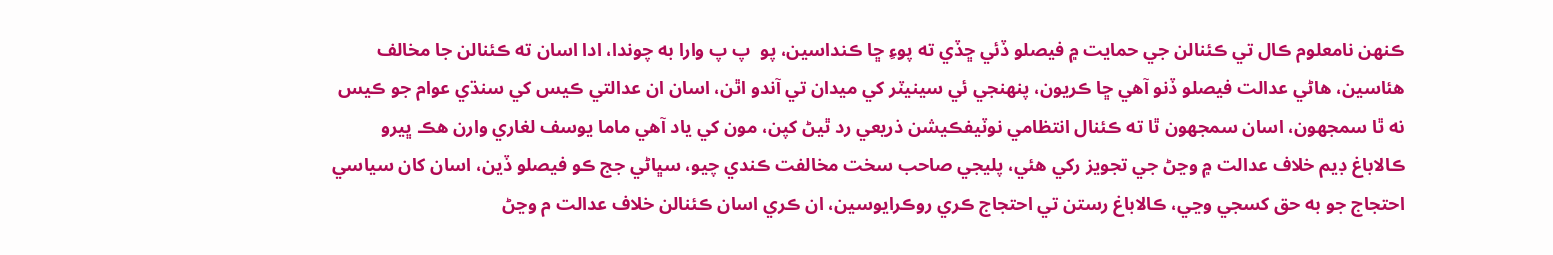ڪنهن نامعلوم ڪال تي ڪئنالن جي حمايت ۾ فيصلو ڏئي ڇڏي ته پوءِ ڇا ڪنداسين، پو  پ پ وارا به چوندا، ادا اسان ته ڪئنالن جا مخالف هئاسين، هاڻي عدالت فيصلو ڏنو آهي ڇا ڪريون، پنهنجي ئي سينيٽر کي ميدان تي آندو اٿن، اسان ان عدالتي ڪيس کي سنڌي عوام جو ڪيس نه ٿا سمجهون، اسان سمجهون ٿا ته ڪئنال انتظامي نوٽيفڪيشن ذريعي رد ٿيڻ کپن، مون کي ياد آهي ماما يوسف لغاري وارن هڪ ڀيرو ڪالاباغ ڊيم خلاف عدالت ۾ وڃڻ جي تجويز رکي هئي، پليجي صاحب سخت مخالفت ڪندي چيو، سڀاڻي جج ڪو فيصلو ڏين، اسان کان سياسي احتجاج جو به حق کسجي وڃي، ڪالاباغ رستن تي احتجاج ڪري روڪرايوسين، ان ڪري اسان ڪئنالن خلاف عدالت م وڃڻ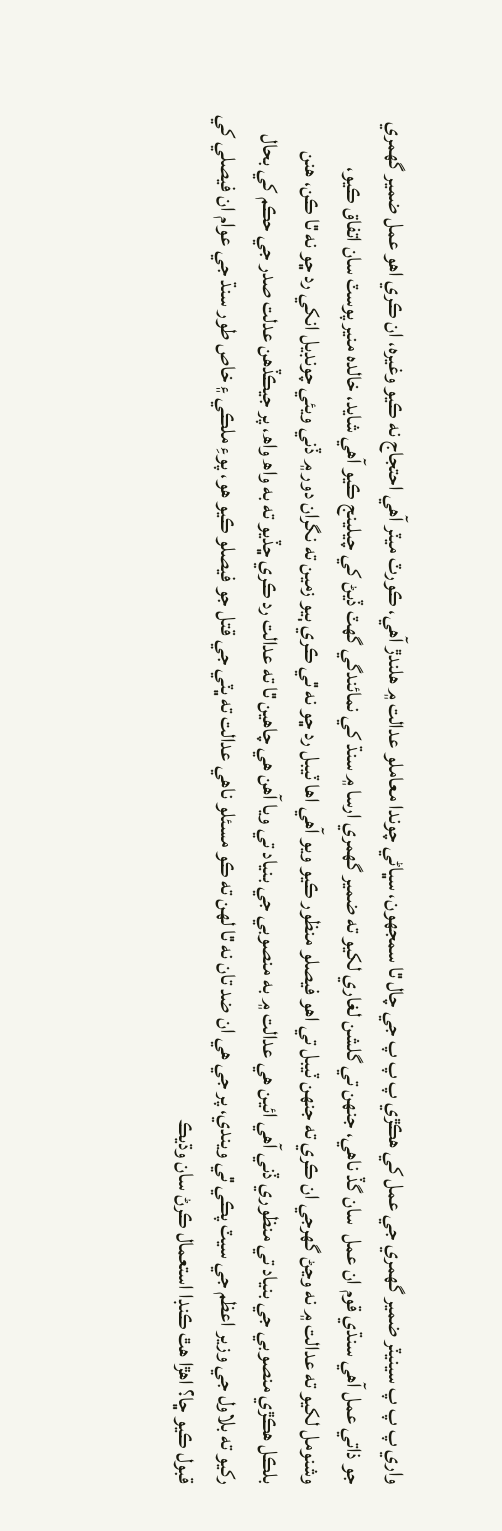واري پ پ پ سينيٽر ضمير گهمري جي عمل کي هڪڙي پ پ پ جي چال ٿا سمجهون، سڀاڻي چوندا معاملو عدالت ۾ هلندڙ آهي، ڪورٽ ميٽر آهي احتجاج نه ڪيو وغيره، ان ڪري اهو عمل ضمير گهمري جو ذاتي عمل آهي سنڌي قوم ان عمل  سان گڏ ناهي، جنهن تي گلشن لغاري لکيو ته ضمير گھمري ارسا ۾ سنڌ کي نمائندگي گھٽ ڏيڻ کي چيلينج ڪيو آھي شايد، خالده منير پوسٽ سان اتفاق ڪيو، وشنومل لکيو ته عدالت ۾ نه وڃڻ گھرجي ان ڪري ته جنهن ٽيبل تي اهو فيصلو منظور ڪيو ويو آهي اها ٽيبل رد ڇو نه ٿي ڪري ٻيو زمين ته نگران دور ۾ ڏني ويئي چونڊيل انکي رد ڇو نه ٿا ڪن، هنن بلڪل هڪڙي منصوبي جي بنياد تي منظوري ڏني آهي ائين هي عدالت ۾ به منصوبي جي بنياد تي ويا آهن هي چاهين ٿا ته عدالت رد ڪري ڇڏيو ته به واھ واھ، پر جيڪڏهن عدلت صدر جي حڪم کي بحال رکيو ته بلاول جي وزير اعظم جي سيٽ پڪي ٿي ويندي، پر جي هي ان ضد تان نه ٿا لهن ته ڪو مسئلو ناهي عدالت ته ڀٽي جي قتل جو فيصلو ڪيو هو، پوءِ ملڪي ۽ خاص طور سنڌ جي عوام ان فيصلي کي قبول ڪيو ڇا؟ اهڙا هٿ ڪنڊا استعمال ڪرڻ سان وڌيڪ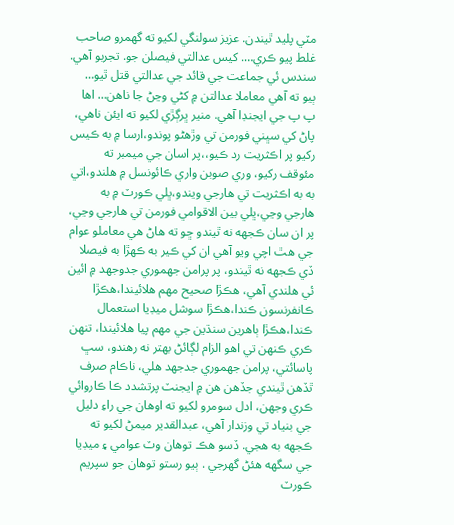مٽي پليد ٿيندن. عزيز سولنگي لکيو ته گھمرو صاحب غلط پيو ڪري…. کيس عدالتي فيصلن جو. تجربو آھي. سندس ئي جماعت جي قائد جي عدالتي قتل ٿيو… ٻيو ته آھي معاملا عدالتن ۾ کڻي وڃڻ جا ناھن… اھا پ پ جي ايجنڊا آھي. منير ڀرڳڙي لکيو ته ايئن ناهي، پاڻ کي سڀني فورمن تي وڙهڻو پوندو،ارسا ۾ به ڪيس رکيو پر اڪثريت رد ڪيو،،پر اسان جي ميمبر ته مئوقف رکيو، وري صوبن واري ڪائونسل ۾ هلندو،اتي به به اڪثريت تي هارجي ويندو،ڀلي ڪورٽ ۾ به هارجي وڃي،ڀلي بين الاقوامي فورمن تي هارجي وڃي، پر ان سان ڪجهه نه ٿيندو ڇو ته هاڻ هي معاملو عوام جي هٿ اچي ويو آهي ان کي ڪير به ڪهڙا به فيصلا ڏي ڪجهه نه ٿيندو، پر پرامن جهموري جدوجهد ۾ ائين ئي هلندي آهي، هڪڙا صحيح مهم هلائيندا،هڪڙا ڪانفرنسون ڪندا،هڪڙا سوشل ميڊيا استعمال ڪندا،هڪڙا ٻاهرين سنڌين جي مهم پيا هلائيندا، تنهن ڪري ڪنهن تي اهو الزام لڳائڻ بهتر نه رهندو، سڀ پاسائتي، پرامن جهموري جدجهد هلي، ناڪام صرف ٿڏهن ٿيندي جڏهن هن ۾ ايجنٽ پرتشدد ڪا ڪاروائي ڪري وجهن، ادل سومرو لکيو ته اوهان جي راءِ دليل جي بنياد تي وزندار آھي، عبدالقدير ميمڻ لکيو ته ڪجهه به هجي. ڏسو هڪ توهان وٽ عوامي ۽ ميڊيا جي سگهه هئڻ گهرجي . ٻيو رستو توهان جو سپريم ڪورٽ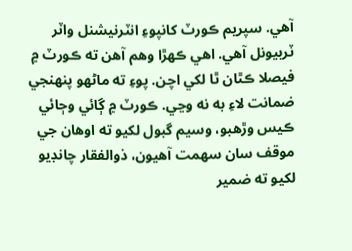آهي. سپريم ڪورٽ کانپوءِ انٽرنيشنل واٽر ٽربيونل آهي. اهي ڪهڙا وھم آهن ته ڪورٽ ۾ فيصلا ڪٿان ٿا لکي اچن. پوءِ ته ماڻهو پنهنجي ضمانت لاءِ به نه وڃي. ڪورٽ ۾ ڳائي وڄائي ڪيس وڙهبو، وسيم گبول لکيو ته اوهان جي موقف سان سهمت آهيون، ذوالفقار چانڊيو لکيو ته ضمير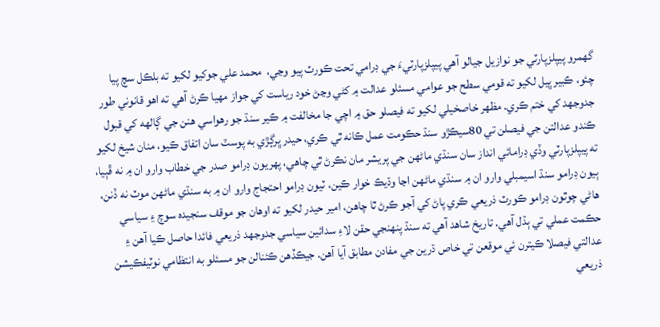گهمرو پيپلزپارٽي جو نوازيل جيالو آهي پيپلزپارٽيءَ جي ڊرامي تحت ڪورٽ پيو وڃي،  محمد علي جوکيو لکيو ته بلڪل سچ پيا چئو، ڪبير ڀيل لکيو ته قومي سطح جو عوامي مسئلو عدالت ۾ کڻي وڃڻ خود رياست کي جواز مهيا ڪرڻ آھي ته اهو قانوني طور جدوجھد کي ختم ڪري. مظهر خاصخيلي لکيو ته فيصلو حق ۾ اچي جا مخالفت ۾ ڪير سنڌ جو رھواسي ھنن جي ڳالھه کي قبول ڪندو عدالتن جي فيصلن تي 80سيڪڙو سنڌ حڪومت عمل ڪانه ٿي ڪري، حيدر ڀرڳڙي به پوسٽ سان اتفاق ڪيو، منان شيخ لکيو ته پيپلزپارٽي وڏي ڊرامائي انداز سان سنڌي ماڻهن جي پريشر مان نڪرڻ ٿي چاهي، پهريون ڊرامو صدر جي خطاب وارو ان ۾ نه ڦٻيا، ٻيون ڊرامو سنڌ اسيمبلي وارو ان ۾ سنڌي ماڻهن اڃا وڌيڪ خوار ڪين، ٽيون ڊرامو احتجاج وارو ان ۾ به سنڌي ماڻهن موٽ نه ڏنن، هاڻي چوٿون ڊرامو ڪورٽ ذريعي ڪري پاڻ کي آجو ڪرڻ ٿا چاهن، امير حيدر لکيو ته اوھان جو موقف سنجيده سوچ ۽ سياسي حڪمت عملي تي ٻڌل آهي. تاريخ شاهد آهي ته سنڌ پنهنجي حقن لاءِ سدائين سياسي جدوجهد ذريعي فائدا حاصل ڪيا آهن ۽ عدالتي فيصلا ڪيترن ئي موقعن تي خاص ڌرين جي مفادن مطابق آيا آهن. جيڪڏهن ڪئنالن جو مسئلو به انتظامي نوٽيفڪيشن ذريعي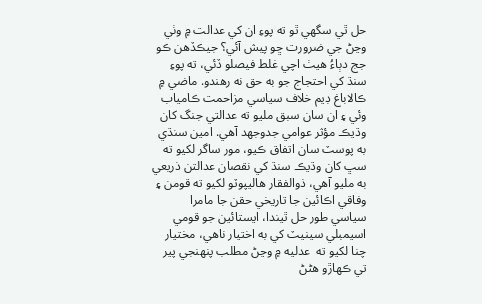حل ٿي سگهي ٿو ته پوءِ ان کي عدالت ۾ وٺي وڃڻ جي ضرورت ڇو پيش آئي؟ جيڪڏهن ڪو جج دٻاءُ هيٺ اچي غلط فيصلو ڏئي، ته پوءِ سنڌ کي احتجاج جو به حق نه رهندو. ماضي ۾ ڪالاباغ ڊيم خلاف سياسي مزاحمت ڪامياب وئي ۽ ان سان سبق مليو ته عدالتي جنگ کان وڌيڪ مؤثر عوامي جدوجهد آهي. امين سنڌي به پوسٽ سان اتفاق ڪيو، مور ساگر لکيو ته سڀ کان وڌيڪ سنڌ کي نقصان عدالتن ذريعي به مليو آهي، ذوالفقار هاليپوٽو لکيو ته قومن ۽ وفاقي اڪائين جا تاريخي حقن جا مامرا سياسي طور حل ٿيندا، ايستائين جو قومي اسيمبلي سينيٽ کي به اختيار ناھي، مختيار چنا لکيو ته  عدليه ۾ وڃڻ مطلب پنهنجي پير تي ڪهاڙو هڻڻ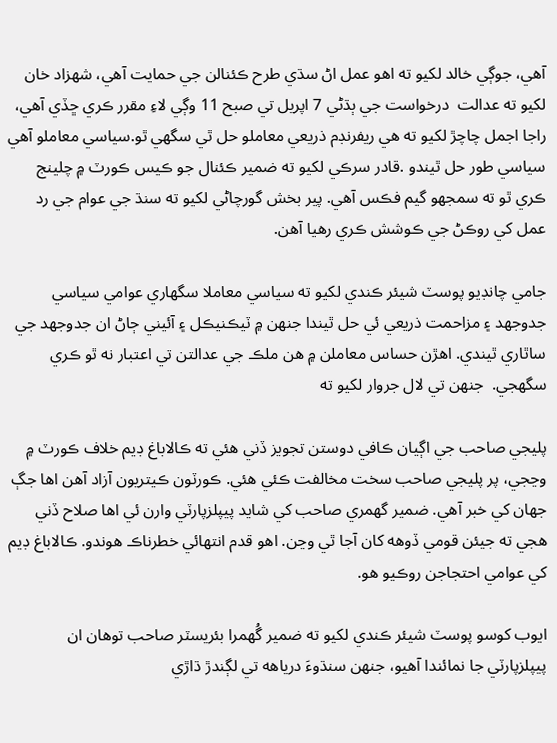آهي، جوڳي خالد لکيو ته اهو عمل اڻ سڌي طرح ڪئنالن جي حمايت آهي، شهزاد خان لکيو ته عدالت  درخواست جي ٻڌڻي 7 اپريل تي صبح 11 وڳي لاءِ مقرر ڪري ڇڏي آهي، راجا اجمل چاچڙ لکيو ته ھي ريفرنڊم ذريعي معاملو حل ٿي سگھي ٿو.سياسي معاملو آھي سياسي طور حل ٿيندو .قادر سرڪي لکيو ته ضمير ڪئنال جو ڪيس ڪورٽ ۾ چلينج ڪري ٿو ته سمجهو گيم فڪس آهي. پير بخش گورچاڻي لکيو ته سنڌ جي عوام جي رد عمل کي روڪڻ جي ڪوشش ڪري رھيا آھن.

جامي چانڊيو پوسٽ شيئر ڪندي لکيو ته سياسي معاملا سگھاري عوامي سياسي جدوجھد ۽ مزاحمت ذريعي ئي حل ٿيندا جنھن ۾ ٽيڪنيڪل ۽ آئيني ڄاڻ ان جدوجھد جي ساٿاري ٿيندي. اھڙن حساس معاملن ۾ ھن ملڪ جي عدالتن تي اعتبار نه ٿو ڪري سگھجي.  جنهن تي لال جروار لکيو ته

پليجي صاحب جي اڳيان ڪافي دوستن تجويز ڏني ھئي ته ڪالاباغ ڊيم خلاف ڪورٽ ۾ وڃجي، پر پليجي صاحب سخت مخالفت ڪئي ھئي. ڪورٽون ڪيتريون آزاد آھن اھا جڳ جھان کي خبر آھي. ضمير گھمري صاحب کي شايد پيپلزپارٽي وارن ئي اھا صلاح ڏني ھجي ته جيئن قومي ڏوھه کان آجا ٿي وڃن. اھو قدم انتھائي خطرناڪ ھوندو. ڪالاباغ ڊيم کي عوامي احتجاجن روڪيو ھو.

ايوب کوسو پوسٽ شيئر ڪندي لکيو ته ضمير گُهمرا بئريسٽر صاحب توھان ان پيپلزپارٽي جا نمائندا آهيو، جنهن سنڌوءَ درياهه تي لڳندڙ ڌاڙي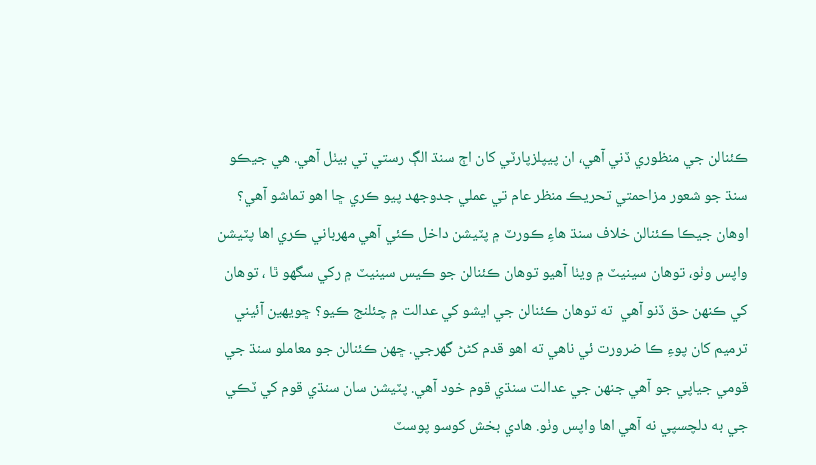ڪئنالن جي منظوري ڏني آهي، ان پيپلزپارٽي کان اڄ سنڌ الڳ رستي تي بيٺل آهي. هي جيڪو سنڌ جو شعور مزاحمتي تحريڪ منظر عام تي عملي جدوجهد پيو ڪري ڇا اهو تماشو آهي؟ اوهان جيڪا ڪئنالن خلاف سنڌ هاءِ ڪورٽ ۾ پٽيشن داخل ڪئي آهي مهرباني ڪري اها پٽيشن واپس وٺو، توھان سينيٽ ۾ ويٺا آهيو توھان ڪئنالن جو ڪيس سينيٽ ۾ رکي سگھو ٿا ، توھان کي ڪنهن حق ڏنو آهي  ته توھان ڪئنالن جي ايشو کي عدالت ۾ چئلنج ڪيو؟ ڇويهين آئيني ترميم کان پوءِ ڪا ضرورت ئي ناهي ته اهو قدم کڻڻ گهرجي. ڇهن ڪئنالن جو معاملو سنڌ جي قومي جياپي جو آهي جنھن جي عدالت سنڌي قوم خود آهي. پٽيشن سان سنڌي قوم کي ٽڪي جي به دلچسپي نه آهي اها واپس وٺو. هادي بخش کوسو پوسٽ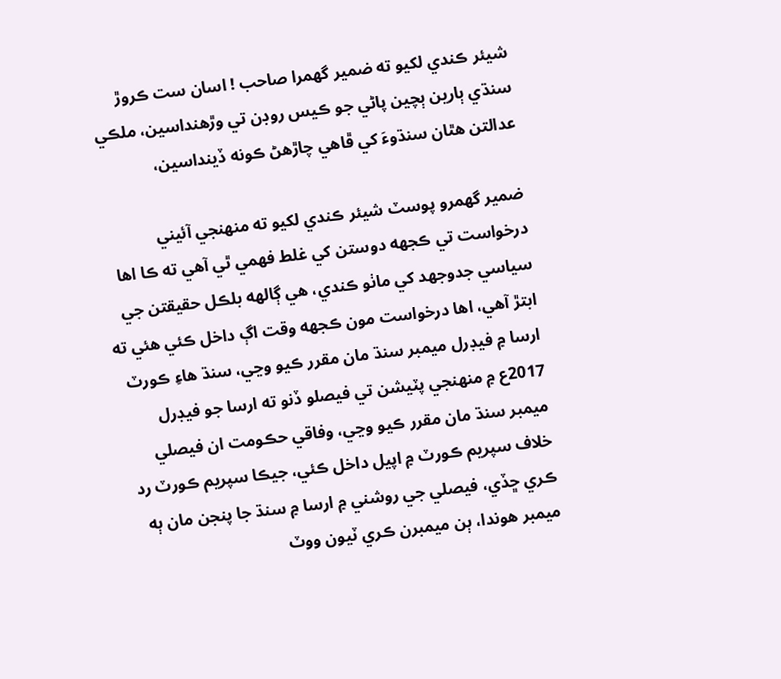شيئر ڪندي لکيو ته ضمير گهمرا صاحب ! اسان ست ڪروڙ سنڌي ٻارين ٻچين پاڻي جو ڪيس روڊن تي وڙهنداسين، ملڪي عدالتن هٿان سنڌوءَ کي ڦاهي چاڙھڻ ڪونه ڏينداسين،

ضمير گهمرو پوسٽ شيئر ڪندي لکيو ته منهنجي آئيني درخواست تي ڪجهه دوستن کي غلط فهمي ٿي آهي ته ڪا اها سياسي جدوجهد کي ماٺو ڪندي، هي ڳالهه بلڪل حقيقتن جي ابتڙ آهي، اها درخواست مون ڪجهه وقت اڳ داخل ڪئي هئي ته ارسا ۾ فيڊرل ميمبر سنڌ مان مقرر ڪيو وڃي، سنڌ هاءِ ڪورٽ 2017ع ۾ منهنجي پٽيشن تي فيصلو ڏنو ته ارسا جو فيڊرل ميمبر سنڌ مان مقرر ڪيو وڃي، وفاقي حڪومت ان فيصلي خلاف سپريم ڪورٽ ۾ اپيل داخل ڪئي، جيڪا سپريم ڪورٽ رد ڪري ڇڏي، فيصلي جي روشني ۾ ارسا ۾ سنڌ جا پنجن مان ٻه ميمبر هوندا، ٻن ميمبرن ڪري ٽيون ووٽ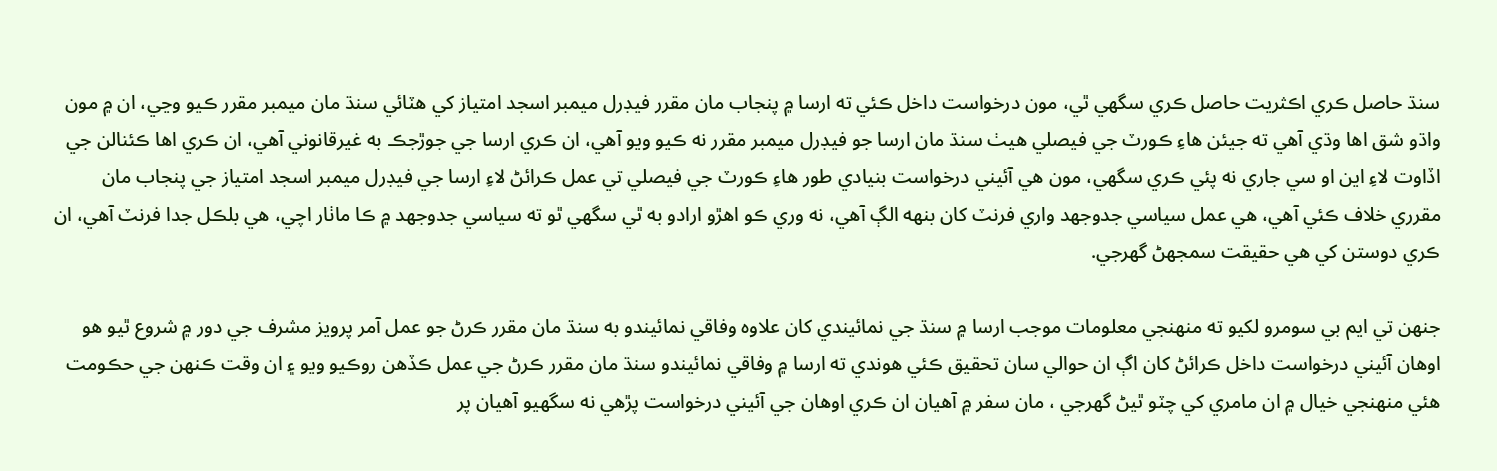سنڌ حاصل ڪري اڪثريت حاصل ڪري سگهي ٿي، مون درخواست داخل ڪئي ته ارسا ۾ پنجاب مان مقرر فيڊرل ميمبر اسجد امتياز کي هٽائي سنڌ مان ميمبر مقرر ڪيو وڃي، ان ۾ مون واڌو شق اها وڌي آهي ته جيئن هاءِ ڪورٽ جي فيصلي هيٺ سنڌ مان ارسا جو فيڊرل ميمبر مقرر نه ڪيو ويو آهي، ان ڪري ارسا جي جوڙجڪ به غيرقانوني آهي، ان ڪري اها ڪئنالن جي اڏاوت لاءِ اين او سي جاري نه پئي ڪري سگهي، مون هي آئيني درخواست بنيادي طور هاءِ ڪورٽ جي فيصلي تي عمل ڪرائڻ لاءِ ارسا جي فيڊرل ميمبر اسجد امتياز جي پنجاب مان مقرري خلاف ڪئي آهي، هي عمل سياسي جدوجهد واري فرنٽ کان بنهه الڳ آهي، نه وري ڪو اهڙو ارادو به ٿي سگهي ٿو ته سياسي جدوجهد ۾ ڪا ماٺار اچي، هي بلڪل جدا فرنٽ آهي، ان ڪري دوستن کي هي حقيقت سمجهڻ گهرجي.

جنهن تي ايم بي سومرو لکيو ته منهنجي معلومات موجب ارسا ۾ سنڌ جي نمائيندي کان علاوه وفاقي نمائيندو به سنڌ مان مقرر ڪرڻ جو عمل آمر پرويز مشرف جي دور ۾ شروع ٿيو هو اوهان آئيني درخواست داخل ڪرائڻ کان اڳ ان حوالي سان تحقيق ڪئي هوندي ته ارسا ۾ وفاقي نمائيندو سنڌ مان مقرر ڪرڻ جي عمل ڪڏهن روڪيو ويو ۽ ان وقت ڪنهن جي حڪومت هئي منهنجي خيال ۾ ان مامري کي چٽو ٿيڻ گهرجي ، مان سفر ۾ آھيان ان ڪري اوهان جي آئيني درخواست پڙهي نه سگهيو آهيان پر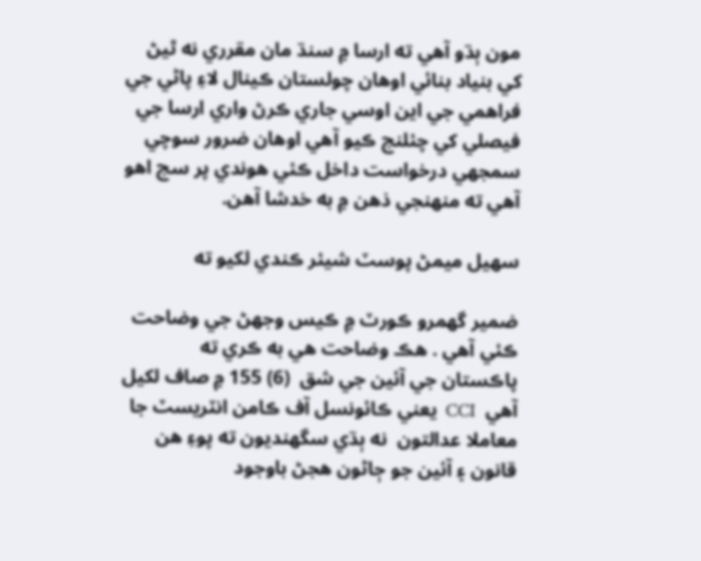مون ٻڌو آھي ته ارسا ۾ سنڌ مان مقرري نه ٿيڻ کي بنياد بنائي اوهان چولستان ڪينال لاءِ پاڻي جي فراهمي جي اين اوسي جاري ڪرڻ واري ارسا جي فيصلي کي چئلنج ڪيو آھي اوهان ضرور سوچي سمجهي درخواست داخل ڪئي هوندي پر سچ اهو آھي ته منهنجي ذهن ۾ به خدشا آھن.

سهيل ميمڻ پوسٽ شيئر ڪندي لکيو ته

ضمير گهمرو ڪورٽ ۾ ڪيس وجهڻ جي وضاحت ڪئي آهي . هڪ وضاحت هي به ڪري ته پاڪستان جي آئين جي شق  (6) 155 ۾ صاف لکيل آهي  CCI  يعني ڪائونسل آف ڪامن انٽريسٽ جا معاملا عدالتون  نه ٻڌي سگهنديون ته پوءِ هن قانون ۽ آئين جو ڄاڻون هجڻ باوجود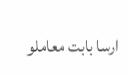ارسا بابت معاملو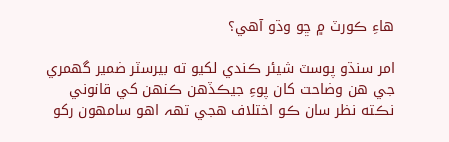هاءِ ڪورٽ ۾ ڇو وڌو آهي؟

امر سنڌو پوسٽ شيئر ڪندي لکيو ته بيرسٽر ضمير گهمري جي ھن وضاحت کان پوءِ جيڪڏھن ڪنھن کي قانوني نڪته نظر سان ڪو اختلاف ھجي تهہ اھو سامھون رکو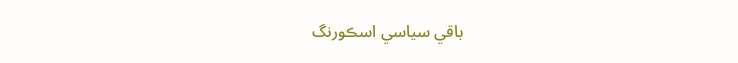باقي سياسي اسڪورنگ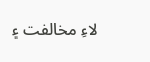لاءِ مخالفت ۽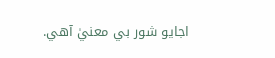اجايو شور بي معنيٰ آھي.